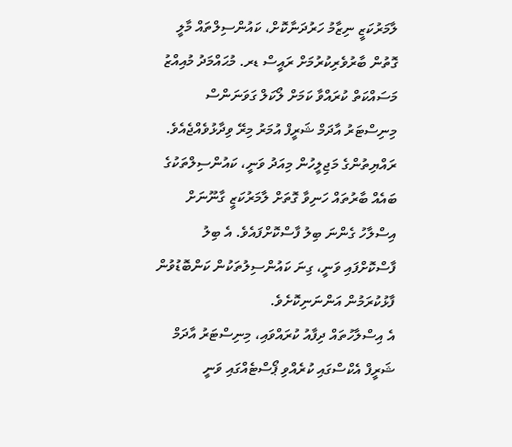ލާމަރުކަޒީ ނިޒާމު ހަރުދަނާކޮށް، ކައުންސިލްތައް މާލީ ގޮތުން ބާރުވެރިކުރުމަށް ރައީސް ޑރ. މުޙައްމަދު މުއިއްޒު މަސައްކަތް ކުރައްވާ ކަމަށް ލޯކަލް ގަވަނަންސް މިނިސްޓަރު އާދަމް ޝަރީފް އުމަރު މިރޭ ވިދާޅުވެއްޖެއެވެ.
ރައްޔިތުންގެ މަޖިލީހުން މިއަދު ވަނީ، ކައުންސިލްތަކުގެ ބައެއް ބާރުތައް ހަނިވާ ގޮތަށް ލާމަރުކަޒީ ގާނޫނަށް އިސްލާހު ގެންނަ ބިލު ފާސްކޮށްފައެވެ. އެ ބިލު ފާސްކޮށްފައި ވަނީ، ގިނަ ކައުންސިލުތަކުން ކަންބޮޑުވުން ފާޅުކުރަމުން އަންނަނިކޮށެވެ.
އެ އިސްލާހުތައް ދިފާއު ކުރައްވައި، މިނިސްޓަރު އާދަމް ޝަރީފް އެކްސްގައި ކުރެއްވި ޕޯސްޓެއްގައި ވަނީ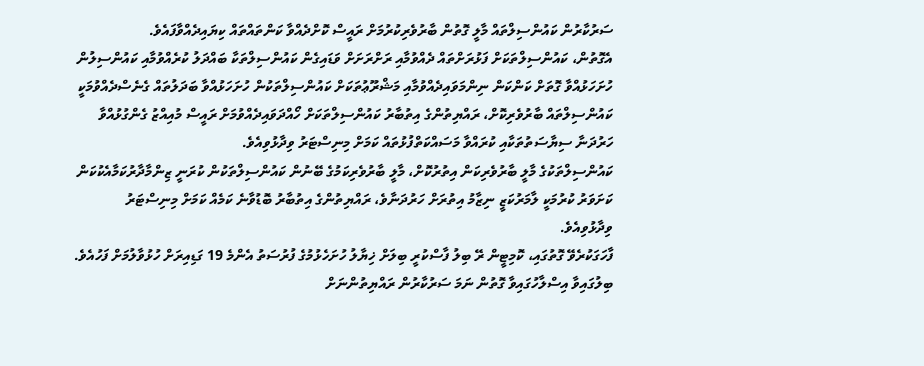ސަރުކާރުން ކައުންސިލްތައް މާލީ ގޮތުން ބާރުވެރިކުރުމަށް ރައީސް ކޮށްދެއްވާ ކަންތައްތައް ކިޔައިދެއްވާފައެވެ.
އެގޮތުން، ކައުންސިލްތަކަށް ފަޅުރަށްތައް ދެއްވުމާއި ރަށްރަށަށް ވަޑައިގެން ކައުންސިލްތަކާ ބައްދަލު ކުރެއްވުމާއި ކައުންސިލުން ހުށަހަޅުއްވާ ގޮތަށް ކަންކަން ނިންމަވައިދެއްވުމާއި މަޝްރޫޢުތަކަށް ކައުންސިލްތަކުން ހުށަހަޅުއްވާ ބަދަލުތައް ގެނެސްދެއްވުމަކީ ކައުންސިލްތައް ބާރުވެރިކޮށް، ރައްޔިތުންގެ އިތުބާރު ކައުންސިލްތަކަށް ހޯއްދަވައިދެއްވުމަށް ރައީސް މުއިއްޒު ގެންގުޅުއްވާ ހަރުދަނާ ސިޔާސަތުތަކާއި ކުރައްވާ މަސައްކަތްފުޅުތައް ކަމަށް މިނިސްޓަރު ވިދާޅުވިއެވެ.
ކައުންސިލްތަކުގެ މާލީ ބާރުވެރިކަން އިތުރުކޮށް، މާލީ ބާރުވެރިކަމުގެ ބޭނުން ކައުންސިލްތަކުން ކުރަނީ ޒިންމާދާރުކަމާއެކުކަން ކަށަވަރު ކުރުމަކީ ލާމަރުކަޒީ ނިޒާމު އިތުރަށް ހަރުދަނާވެ، ރައްޔިތުންގެ އިތުބާރު ބޮޑުވާނެ ކަމެއް ކަމަށް މިނިސްޓަރު ވިދާޅުވިއެވެ.
ފާހަގަކުރެވޭ ގޮތުގައި، ކޮމިޓީން ރޭ ބިލު ފާސްކުރީ ބިލަށް ޚިޔާލު ހުށަހެޅުމުގެ ފުރުސަތު އެންމެ 19 ގަޑިއިރަށް ހުޅުވާލުމަށް ފަހުއެވެ.
ބިލުގައިވާ އިސްލާހުގައިވާ ގޮތުން ނަމަ ސަރުކާރުން ރައްޔިތުންނަށް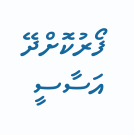ފޯރުކޮށްދޭ އަސާސީ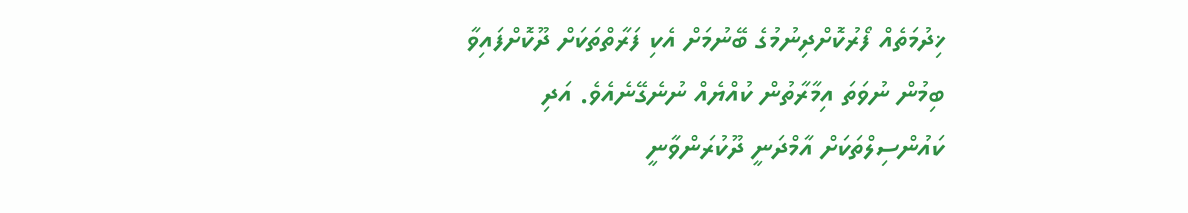ޚިދުމަތެއް ފޯރުކޮށްދިނުމުގެ ބޭނުމަށް އެކި ފަރާތްތަކަށް ދޫކޮށްފައިވާ ބިމުން ނުވަތަ އިމާރާތުން ކުއްޔެއް ނުނެގޭނެއެވެ. އަދި ކައުންސިލްތަކަށް އާމްދަނީ ދޫކުރަންވާނީ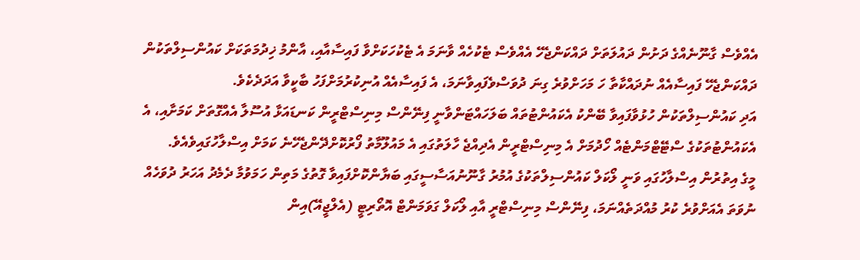އެއްވެސް ގާނޫނެއްގެ ދަށުން ދައުލަތަށް ދައްކަންޖެހޭ އެއްވެސް ޓެކުހެއް ވާނަމަ އެ ޓެކުހަކަށްވާ ފައިސާއާއި، އާންމު ޚިދުމަތަކަށް ކައުންސިލްތަކުން ދައްކަންޖެހޭ ފައިސާއެއް ނުދައްކާތާ ހަ މަހަށްވުރެ ގިނަ ދުވަސްވެފައިވާނަމަ، އެ ފައިސާއެއް އުނިކުރުމަށްފަހު ބާކީވާ އަދަދެކެވެ.
އަދި ކައުންސިލްތަކުން ހުޅުވާފައިވާ ބޭންކު އެކައުންޓުތައް ބަލަހައްޓަންވާނީ ފިނޭންސް މިނިސްޓްރީން ކަނޑައަޅާ އުސޫލާ އެއްގޮތަށް ކަމަށާއި، އެ އެކައުންޓުތަކުގެ ސްޓޭޓްމަންޓެއް ހޯދުމަށް އެ މިނިސްޓްރީން އެދިއްޖެ ހާލަތުގައި އެ މައުލޫމާތު ފޯރުކޮށްދޭންޖެހޭނެ ކަމަށް އިސްލާހުގައިވެއެވެ.
މީގެ އިތުރުން އިސްލާހުގައި ވަނީ ލޯކަލް ކައުންސިލްތަކުގެ އުމުރު ގާނޫނުއަސާސީގައި ބަޔާންކޮށްފައިވާ ގޮތުގެ މަތިން ހަމަވުމާ ދެމެދު އަހަރު ދުވަހެއް ނުވަތަ އެއަށްވުރެ ކުރު މުއްދަތެއްނަމަ، ފިނޭންސް މިނިސްޓްރީ އާއި ލޯކަލް ގަވަމަންޓް އޮތޯރިޓީ (އެލްޖީއޭ)އިން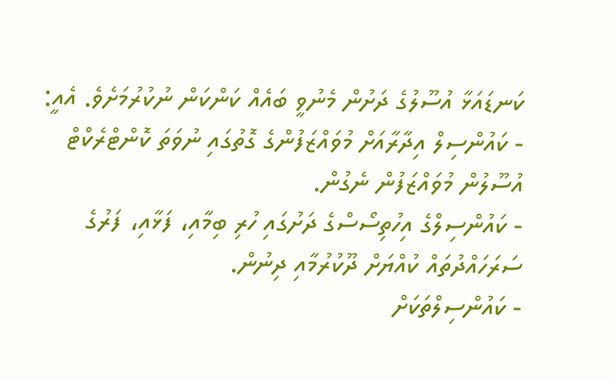ކަނޑައަޅާ އުސޫލުގެ ދަށުން މެނުވީ ބައެއް ކަންކަން ނުކުރުމަށެވެ. އެއީ:
- ކައުންސިލް އިދާރާއަށް މުވައްޒަފުންގެ ގޮތުގައި ނުވަތަ ކޮންޓްރެކްޓް އުސޫލުން މުވައްޒަފުން ނެގުން.
- ކައުންސިލްގެ އިހުތިސޯސްގެ ދަށުގައި ހުރި ބިމާއި، ފަޅާއި، ފަރުގެ ސަރަހައްދުތައް ކުއްޔަށް ދޫކުރުމާއި ދިނުން.
- ކައުންސިލްތަކަށް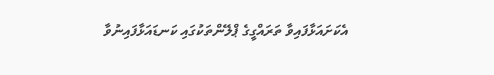އެކަށައަޅާފައިވާ ތަރައްގީގެ ޕްލޭންތަކުގައި ކަނޑައަޅާފައިނުވާ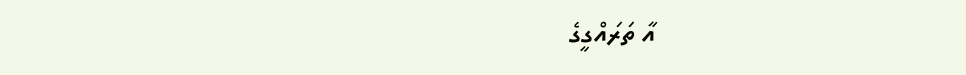އާ ތަރައްގީގެ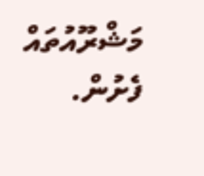މަޝްރޫއުތައް ފެށުން.